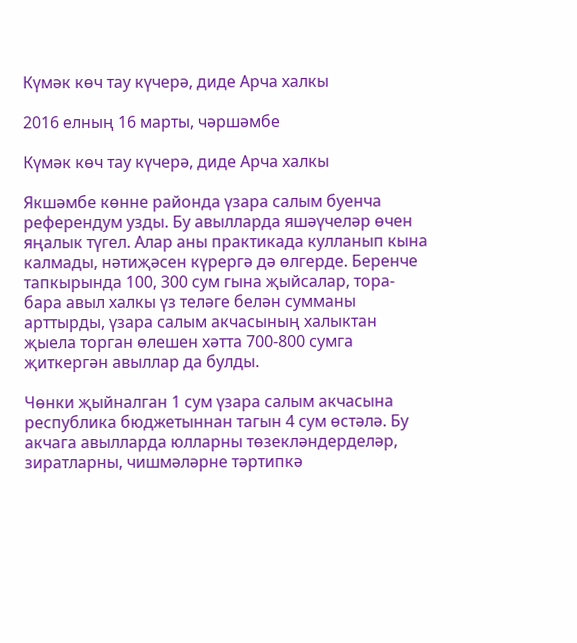Күмәк көч тау күчерә, диде Арча халкы

2016 елның 16 марты, чәршәмбе

Күмәк көч тау күчерә, диде Арча халкы

Якшәмбе көнне районда үзара салым буенча референдум узды. Бу авылларда яшәүчеләр өчен яңалык түгел. Алар аны практикада кулланып кына калмады, нәтиҗәсен күрергә дә өлгерде. Беренче тапкырында 100, 300 сум гына җыйсалар, тора-бара авыл халкы үз теләге белән сумманы арттырды, үзара салым акчасының халыктан җыела торган өлешен хәтта 700-800 сумга җиткергән авыллар да булды.

Чөнки җыйналган 1 сум үзара салым акчасына республика бюджетыннан тагын 4 сум өстәлә. Бу акчага авылларда юлларны төзекләндерделәр, зиратларны, чишмәләрне тәртипкә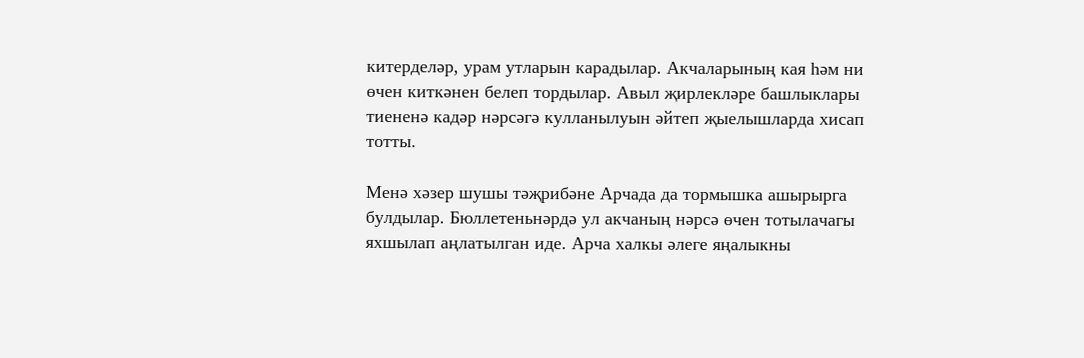китерделәр, урам утларын карадылар. Акчаларының кая һәм ни өчен киткәнен белеп тордылар. Авыл җирлекләре башлыклары тиененә кадәр нәрсәгә кулланылуын әйтеп җыелышларда хисап тотты.

Менә хәзер шушы тәҗрибәне Арчада да тормышка ашырырга булдылар. Бюллетеньнәрдә ул акчаның нәрсә өчен тотылачагы яхшылап аңлатылган иде. Арча халкы әлеге яңалыкны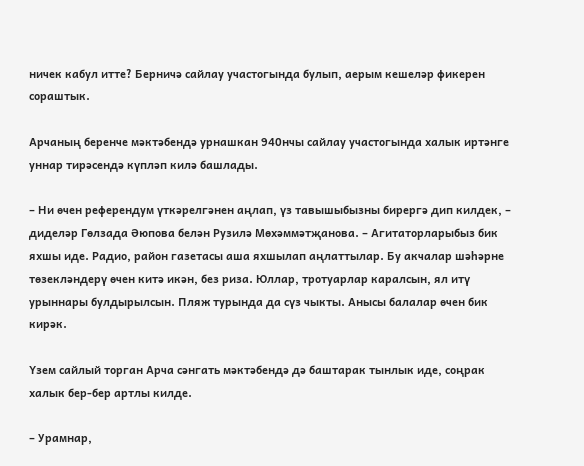ничек кабул итте? Берничә сайлау участогында булып, аерым кешеләр фикерен сораштык.

Арчаның беренче мәктәбендә урнашкан 940нчы сайлау участогында халык иртәнге уннар тирәсендә күпләп килә башлады.

– Ни өчен референдум үткәрелгәнен аңлап, үз тавышыбызны бирергә дип килдек, – диделәр Гөлзада Әюпова белән Рузилә Мөхәммәтҗанова. – Агитаторларыбыз бик яхшы иде. Радио, район газетасы аша яхшылап аңлаттылар. Бу акчалар шәһәрне төзекләндерү өчен китә икән, без риза. Юллар, тротуарлар каралсын, ял итү урыннары булдырылсын. Пляж турында да сүз чыкты. Анысы балалар өчен бик кирәк.

Үзем сайлый торган Арча сәнгать мәктәбендә дә баштарак тынлык иде, соңрак халык бер-бер артлы килде.

– Урамнар,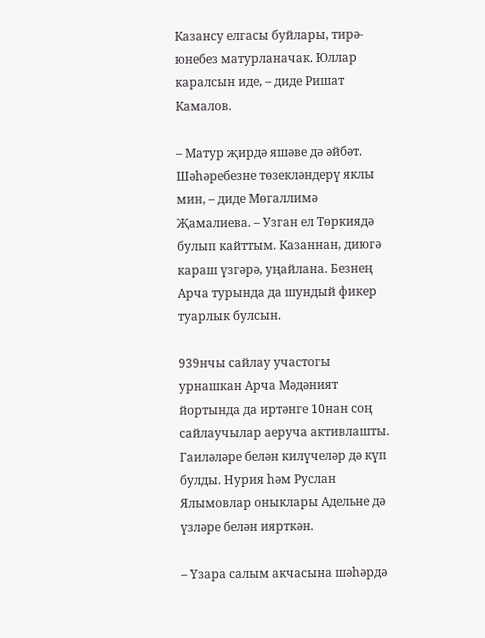Казансу елгасы буйлары, тирә-юнебез матурланачак. Юллар каралсын иде, – диде Ришат Камалов.

– Матур җирдә яшәве дә әйбәт. Шәһәребезне төзекләндерү яклы мин, – диде Мөгаллимә Җамалиева. – Узган ел Төркиядә булып кайттым. Казаннан, диюгә караш үзгәрә, уңайлана. Безнең Арча турында да шундый фикер туарлык булсын.

939нчы сайлау участогы урнашкан Арча Мәдәният йортында да иртәнге 10нан соң сайлаучылар аеруча активлашты. Гаиләләре белән килүчеләр дә күп булды. Нурия һәм Руслан Ялымовлар оныклары Адельне дә үзләре белән иярткән.

– Үзара салым акчасына шәһәрдә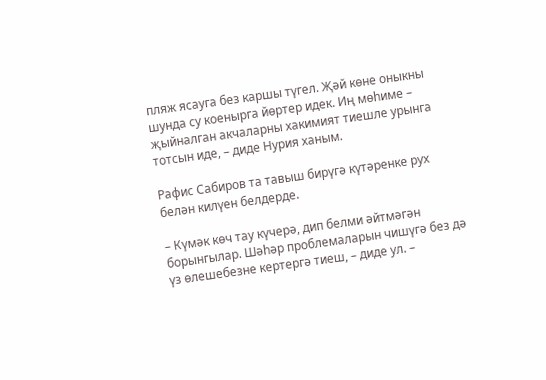пляж ясауга без каршы түгел. Җәй көне оныкны шунда су коенырга йөртер идек. Иң мөһиме – җыйналган акчаларны хакимият тиешле урынга тотсын иде, – диде Нурия ханым.

Рафис Сабиров та тавыш бирүгә күтәренке рух белән килүен белдерде.

– Күмәк көч тау күчерә, дип белми әйтмәгән борынгылар. Шәһәр проблемаларын чишүгә без дә үз өлешебезне кертергә тиеш, – диде ул. –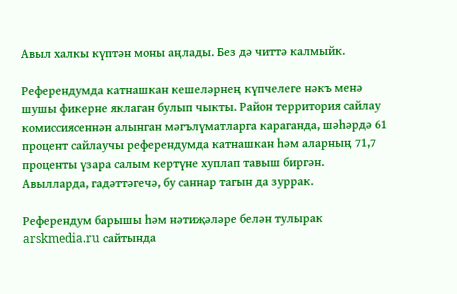Авыл халкы күптән моны аңлады. Без дә читтә калмыйк.

Референдумда катнашкан кешеләрнең күпчелеге нәкъ менә шушы фикерне яклаган булып чыкты. Район территория сайлау комиссиясеннән алынган мәгълүматларга караганда, шәһәрдә 61 процент сайлаучы референдумда катнашкан һәм аларның 71,7 проценты үзара салым кертүне хуплап тавыш биргән. Авылларда, гадәттәгечә, бу саннар тагын да зуррак.

Референдум барышы һәм нәтиҗәләре белән тулырак arskmedia.ru сайтында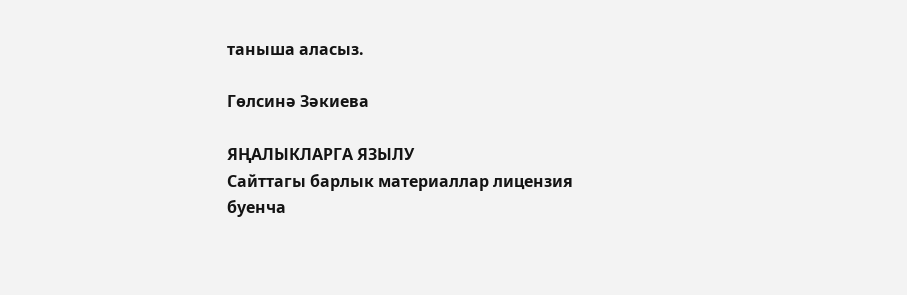таныша аласыз.

Гөлсинә Зәкиева

ЯҢАЛЫКЛАРГА ЯЗЫЛУ
Сайттагы барлык материаллар лицензия буенча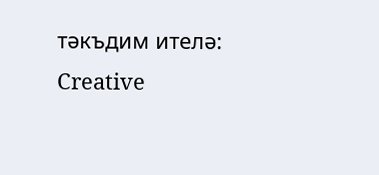тәкъдим ителә:
Creative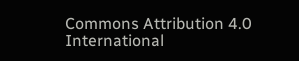Commons Attribution 4.0 International